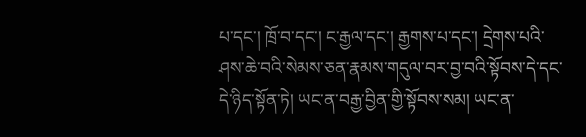པ་དང་། ཁྲོ་བ་དང་། ང་རྒྱལ་དང་། རྒྱགས་པ་དང་། དྲེགས་པའི་ཤས་ཆེ་བའི་སེམས་ཅན་རྣམས་གདུལ་བར་བྱ་བའི་སྟོབས་དེ་དང་དེ་ཉིད་སྟོན་ཏེ། ཡང་ན་བརྒྱ་བྱིན་གྱི་སྟོབས་སམ། ཡང་ན་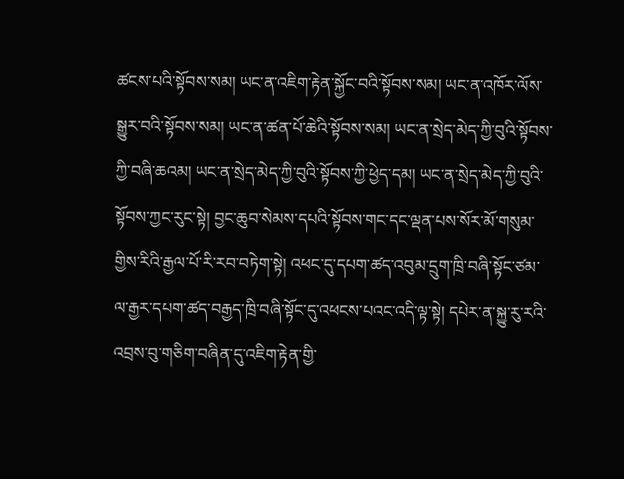ཚངས་པའི་སྟོབས་སམ། ཡང་ན་འཇིག་རྟེན་སྐྱོང་བའི་སྟོབས་སམ། ཡང་ན་འཁོར་ལོས་སྒྱུར་བའི་སྟོབས་སམ། ཡང་ན་ཚན་པོ་ཆེའི་སྟོབས་སམ། ཡང་ན་སྲེད་མེད་ཀྱི་བུའི་སྟོབས་ཀྱི་བཞི་ཆའམ། ཡང་ན་སྲེད་མེད་ཀྱི་བུའི་སྟོབས་ཀྱི་ཕྱེད་དམ། ཡང་ན་སྲེད་མེད་ཀྱི་བུའི་སྟོབས་ཀྱང་རུང་སྟེ། བྱང་ཆུབ་སེམས་དཔའི་སྟོབས་གང་དང་ལྡན་པས་སོར་མོ་གསུམ་གྱིས་རིའི་རྒྱལ་པོ་རི་རབ་བཏེག་སྟེ། འཕང་དུ་དཔག་ཚད་འབུམ་དྲུག་ཁྲི་བཞི་སྟོང་ཙམ་ལ་རྒྱར་དཔག་ཚད་བརྒྱད་ཁྲི་བཞི་སྟོང་དུ་འཕངས་པའང་འདི་ལྟ་སྟེ། དཔེར་ན་སྐྱུ་རུ་རའི་འབྲས་བུ་གཅིག་བཞིན་དུ་འཇིག་རྟེན་གྱི་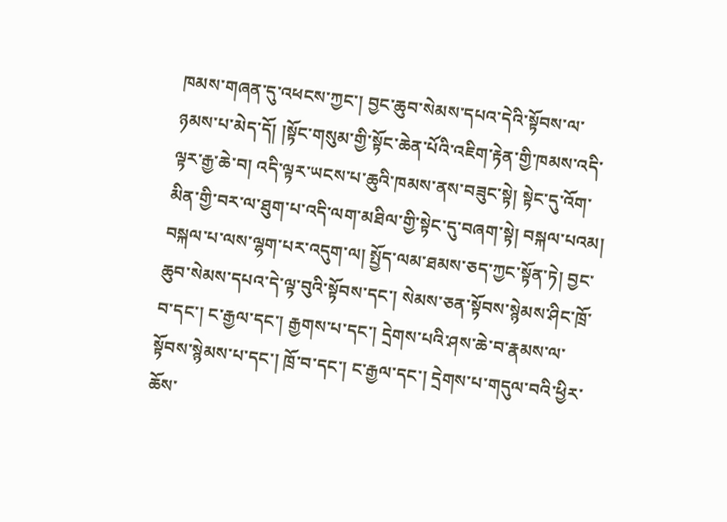ཁམས་གཞན་དུ་འཕངས་ཀྱང་། བྱང་ཆུབ་སེམས་དཔའ་དེའི་སྟོབས་ལ་ཉམས་པ་མེད་དོ། །སྟོང་གསུམ་གྱི་སྟོང་ཆེན་པོའི་འཇིག་རྟེན་གྱི་ཁམས་འདི་ལྟར་རྒྱ་ཆེ་བ། འདི་ལྟར་ཡངས་པ་ཆུའི་ཁམས་ནས་བཟུང་སྟེ། སྟེང་དུ་འོག་མིན་གྱི་བར་ལ་ཐུག་པ་འདི་ལག་མཐིལ་གྱི་སྟེང་དུ་བཞག་སྟེ། བསྐལ་པའམ། བསྐལ་པ་ལས་ལྷག་པར་འདུག་ལ། སྤྱོད་ལམ་ཐམས་ཅད་ཀྱང་སྟོན་ཏེ། བྱང་ཆུབ་སེམས་དཔའ་དེ་ལྟ་བུའི་སྟོབས་དང་། སེམས་ཅན་སྟོབས་སྙེམས་ཤིང་ཁྲོ་བ་དང་། ང་རྒྱལ་དང་། རྒྱགས་པ་དང་། དྲེགས་པའི་ཤས་ཆེ་བ་རྣམས་ལ་སྟོབས་སྙེམས་པ་དང་། ཁྲོ་བ་དང་། ང་རྒྱལ་དང་། དྲེགས་པ་གདུལ་བའི་ཕྱིར་ཆོས་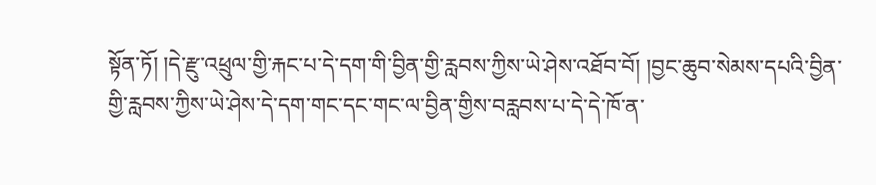སྟོན་ཏོ། །དེ་རྫུ་འཕྲུལ་གྱི་རྐང་པ་དེ་དག་གི་བྱིན་གྱི་རླབས་ཀྱིས་ཡེ་ཤེས་འཐོབ་བོ། །བྱང་ཆུབ་སེམས་དཔའི་བྱིན་གྱི་རླབས་ཀྱིས་ཡེ་ཤེས་དེ་དག་གང་དང་གང་ལ་བྱིན་གྱིས་བརླབས་པ་དེ་དེ་ཁོ་ན་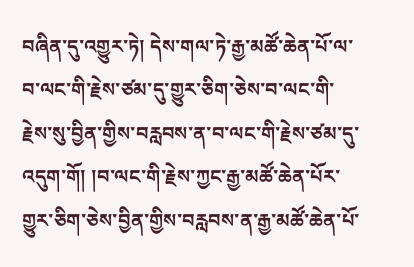བཞིན་དུ་འགྱུར་ཏེ། དེས་གལ་ཏེ་རྒྱ་མཚོ་ཆེན་པོ་ལ་བ་ལང་གི་རྗེས་ཙམ་དུ་གྱུར་ཅིག་ཅེས་བ་ལང་གི་རྗེས་སུ་བྱིན་གྱིས་བརླབས་ན་བ་ལང་གི་རྗེས་ཙམ་དུ་འདུག་གོ། །བ་ལང་གི་རྗེས་ཀྱང་རྒྱ་མཚོ་ཆེན་པོར་གྱུར་ཅིག་ཅེས་བྱིན་གྱིས་བརླབས་ན་རྒྱ་མཚོ་ཆེན་པོ་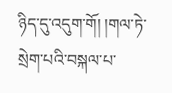ཉིད་དུ་འདུག་གོ། །གལ་ཏེ་སྲེག་པའི་བསྐལ་པ་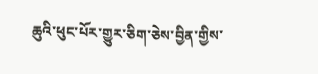ཆུའི་ཕུང་པོར་གྱུར་ཅིག་ཅེས་བྱིན་གྱིས་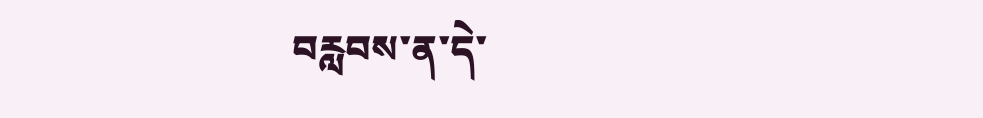བརླབས་ན་དེ་